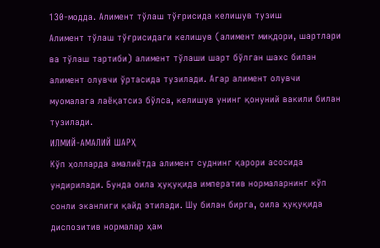130-модда. Алимент тўлаш тўғрисида келишув тузиш
Алимент тўлаш тўғрисидаги келишув (алимент миқдори, шартлари ва тўлаш тартиби) алимент тўлаши шарт бўлган шахс билан алимент олувчи ўртасида тузилади. Агар алимент олувчи муомалага лаёқатсиз бўлса, келишув унинг қонуний вакили билан тузилади.
ИЛМИЙ-АМАЛИЙ ШАРҲ
Кўп ҳолларда амалиётда алимент суднинг қарори асосида ундирилади. Бунда оила ҳуқуқида императив нормаларнинг кўп сонли эканлиги қайд этилади. Шу билан бирга, оила ҳуқуқида диспозитив нормалар ҳам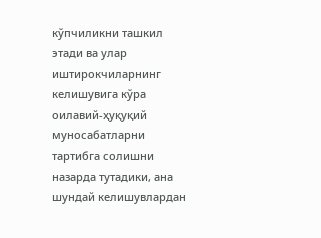кўпчиликни ташкил этади ва улар иштирокчиларнинг келишувига кўра оилавий-ҳуқуқий муносабатларни тартибга солишни назарда тутадики, ана шундай келишувлардан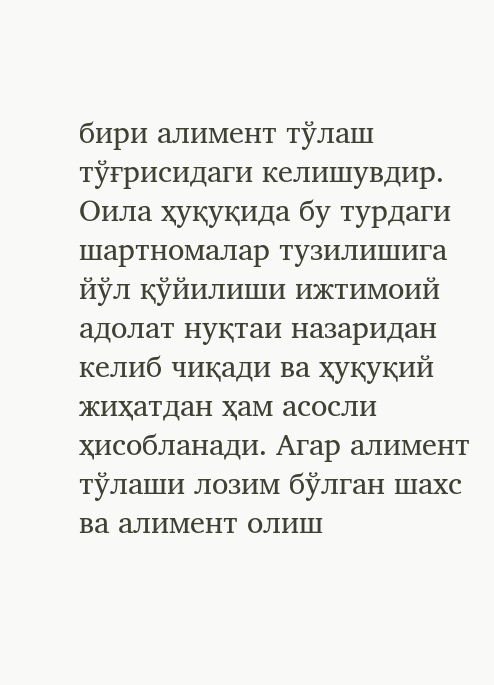бири алимент тўлаш тўғрисидаги келишувдир.
Оила ҳуқуқида бу турдаги шартномалар тузилишига йўл қўйилиши ижтимоий адолат нуқтаи назаридан келиб чиқади ва ҳуқуқий жиҳатдан ҳам асосли ҳисобланади. Агар алимент тўлаши лозим бўлган шахс ва алимент олиш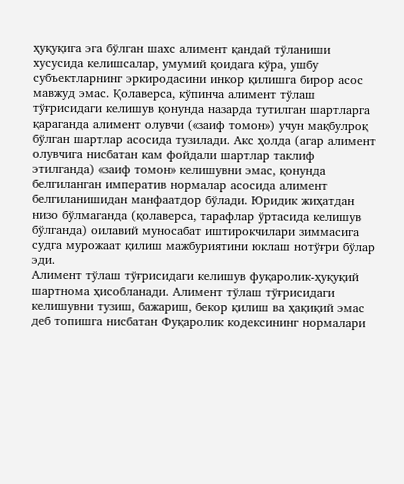ҳуқуқига эга бўлган шахс алимент қандай тўланиши хусусида келишсалар, умумий қоидага кўра, ушбу субъектларнинг эркиродасини инкор қилишга бирор асос мавжуд эмас. Қолаверса, кўпинча алимент тўлаш тўғрисидаги келишув қонунда назарда тутилган шартларга қараганда алимент олувчи («заиф томон») учун мақбулроқ бўлган шартлар асосида тузилади. Акс ҳолда (агар алимент олувчига нисбатан кам фойдали шартлар таклиф этилганда) «заиф томон» келишувни эмас, қонунда белгиланган императив нормалар асосида алимент белгиланишидан манфаатдор бўлади. Юридик жиҳатдан низо бўлмаганда (қолаверса, тарафлар ўртасида келишув бўлганда) оилавий муносабат иштирокчилари зиммасига судга мурожаат қилиш мажбуриятини юклаш нотўғри бўлар эди.
Алимент тўлаш тўғрисидаги келишув фуқаролик-ҳуқуқий шартнома ҳисобланади. Алимент тўлаш тўғрисидаги келишувни тузиш, бажариш, бекор қилиш ва ҳақиқий эмас деб топишга нисбатан Фуқаролик кодексининг нормалари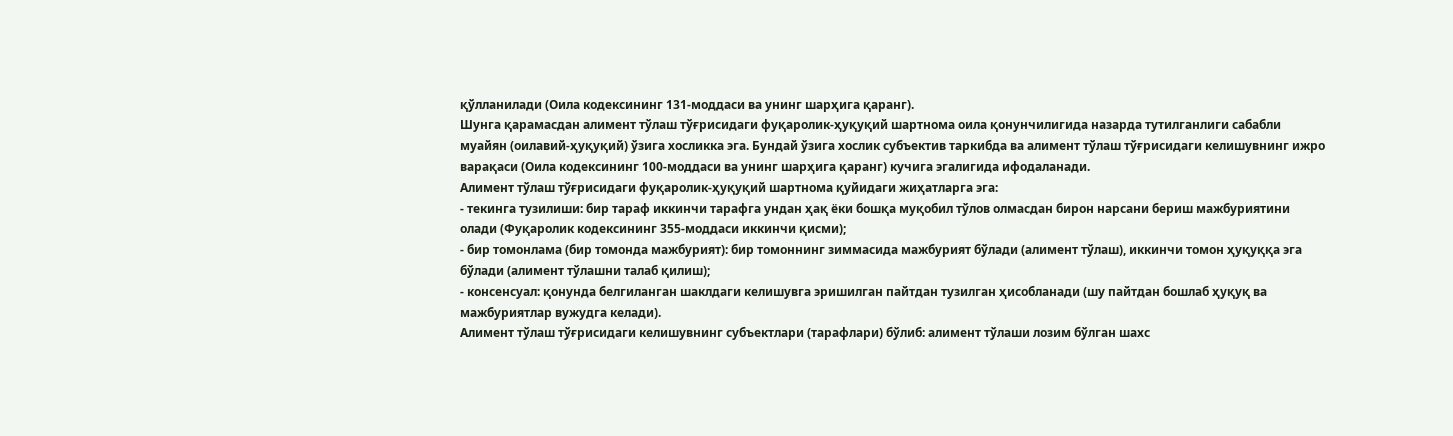қўлланилади (Оила кодексининг 131-моддаси ва унинг шарҳига қаранг).
Шунга қарамасдан алимент тўлаш тўғрисидаги фуқаролик-ҳуқуқий шартнома оила қонунчилигида назарда тутилганлиги сабабли муайян (оилавий-ҳуқуқий) ўзига хосликка эга. Бундай ўзига хослик субъектив таркибда ва алимент тўлаш тўғрисидаги келишувнинг ижро варақаси (Оила кодексининг 100-моддаси ва унинг шарҳига қаранг) кучига эгалигида ифодаланади.
Алимент тўлаш тўғрисидаги фуқаролик-ҳуқуқий шартнома қуйидаги жиҳатларга эга:
- текинга тузилиши: бир тараф иккинчи тарафга ундан ҳақ ёки бошқа муқобил тўлов олмасдан бирон нарсани бериш мажбуриятини олади (Фуқаролик кодексининг 355-моддаси иккинчи қисми);
- бир томонлама (бир томонда мажбурият): бир томоннинг зиммасида мажбурият бўлади (алимент тўлаш), иккинчи томон ҳуқуққа эга бўлади (алимент тўлашни талаб қилиш);
- консенсуал: қонунда белгиланган шаклдаги келишувга эришилган пайтдан тузилган ҳисобланади (шу пайтдан бошлаб ҳуқуқ ва мажбуриятлар вужудга келади).
Алимент тўлаш тўғрисидаги келишувнинг субъектлари (тарафлари) бўлиб: алимент тўлаши лозим бўлган шахс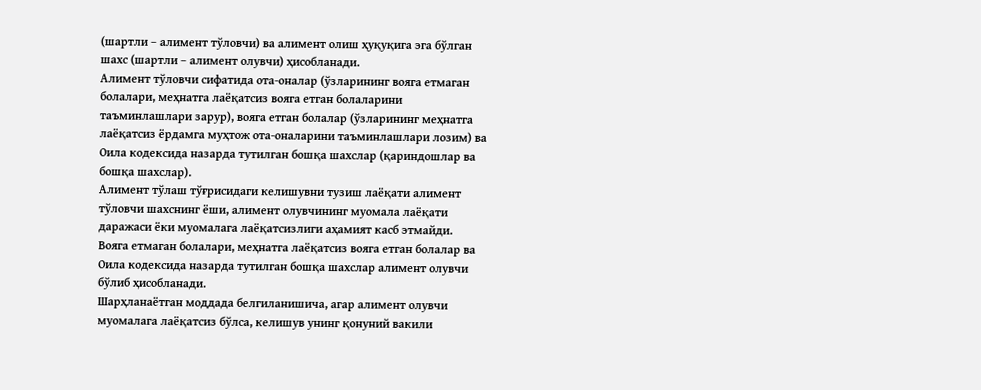(шартли – алимент тўловчи) ва алимент олиш ҳуқуқига эга бўлган шахс (шартли – алимент олувчи) ҳисобланади.
Алимент тўловчи сифатида ота-оналар (ўзларининг вояга етмаган болалари, меҳнатга лаёқатсиз вояга етган болаларини таъминлашлари зарур), вояга етган болалар (ўзларининг меҳнатга лаёқатсиз ёрдамга муҳтож ота-оналарини таъминлашлари лозим) ва Оила кодексида назарда тутилган бошқа шахслар (қариндошлар ва бошқа шахслар).
Алимент тўлаш тўғрисидаги келишувни тузиш лаёқати алимент тўловчи шахснинг ёши, алимент олувчининг муомала лаёқати даражаси ёки муомалага лаёқатсизлиги аҳамият касб этмайди.
Вояга етмаган болалари, меҳнатга лаёқатсиз вояга етган болалар ва Оила кодексида назарда тутилган бошқа шахслар алимент олувчи бўлиб ҳисобланади.
Шарҳланаётган моддада белгиланишича, агар алимент олувчи муомалага лаёқатсиз бўлса, келишув унинг қонуний вакили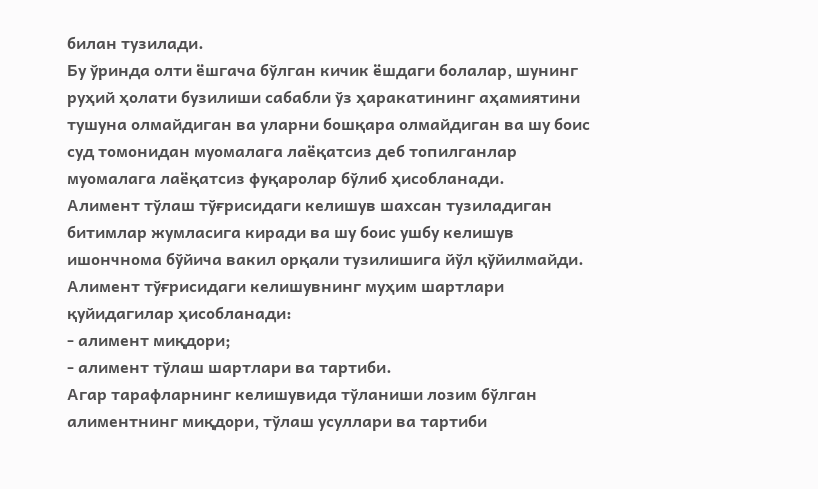билан тузилади.
Бу ўринда олти ёшгача бўлган кичик ёшдаги болалар, шунинг руҳий ҳолати бузилиши сабабли ўз ҳаракатининг аҳамиятини тушуна олмайдиган ва уларни бошқара олмайдиган ва шу боис суд томонидан муомалага лаёқатсиз деб топилганлар муомалага лаёқатсиз фуқаролар бўлиб ҳисобланади.
Алимент тўлаш тўғрисидаги келишув шахсан тузиладиган битимлар жумласига киради ва шу боис ушбу келишув ишончнома бўйича вакил орқали тузилишига йўл қўйилмайди.
Алимент тўғрисидаги келишувнинг муҳим шартлари қуйидагилар ҳисобланади:
- алимент миқдори;
- алимент тўлаш шартлари ва тартиби.
Агар тарафларнинг келишувида тўланиши лозим бўлган алиментнинг миқдори, тўлаш усуллари ва тартиби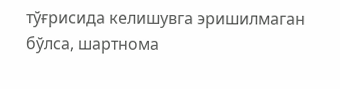тўғрисида келишувга эришилмаган бўлса, шартнома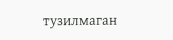тузилмаган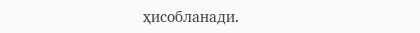ҳисобланади.